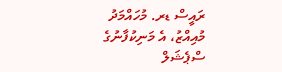ރައީސް ޑރ. މުހައްމަދު މުއިއްޒު، އެ މަނިކުފާނުގެ ސްޕެޝަލް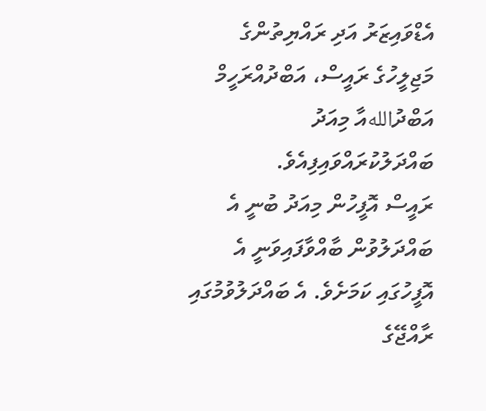އެޑްވައިޒަރު އަދި ރައްޔިތުންގެ މަޖިލީހުގެ ރައީސް، އަބްދުއްރަހީމް އަބްދުاللهއާ މިއަދު ބައްދަލުކުރައްވައިފިއެވެ.
ރައީސް އޮފީހުން މިއަދު ބުނީ އެ ބައްދަލުވުން ބާއްވާފައިވަނީ އެ އޮފީހުގައި ކަމަށެވެ. އެ ބައްދަލުވުމުގައި ރާއްޖޭގެ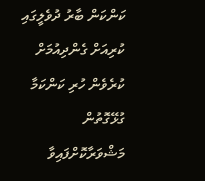ކަންކަން ބާރު ދުވެލީގައި ކުރިއަށް ގެންދިއުމަށް ކުރެވެން ހުރި ކަންކަމާ ގުޅޭގޮތުން މަޝްވަރާކޮށްފައިވާ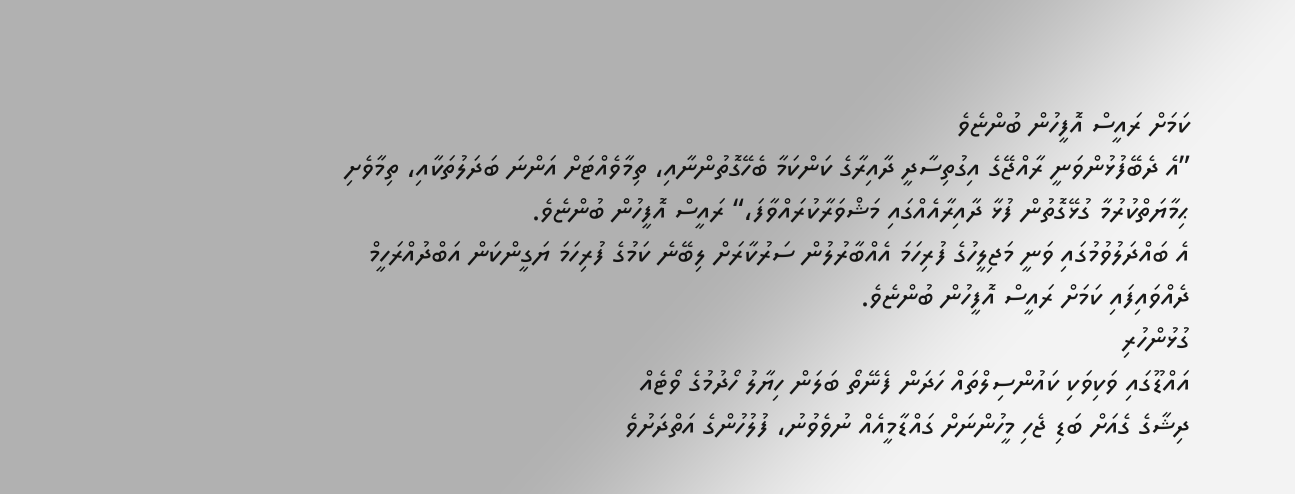ކަމަށް ރައީސް އޮފީހުން ބުންޏެވެ
”އެ ދެބޭފުޅުންވަނީ ރާއްޖޭގެ އިގުތިސާދީ ދާއިރާގެ ކަންކަމާ ބެހޭގޮތުންނާއި، ތިމާވެއްޓަށް އަންނަ ބަދަލުތަކާއި، ތިމާވެށި ޙިމާޔަތްކުރުމާ ގުޅޭގޮތުން ފުޅާ ދާއިރާއެއްގައި މަޝްވަރާކުރައްވާފަ،“ ރައީސް އޮފީހުން ބުންޏެވެ.
އެ ބައްދަލުވުމުގައި ވަނީ މަޖިލީހުގެ ފުރިހަމަ އެއްބާރުލުން ސަރުކާރަށް ލިބޭނެ ކަމުގެ ފުރިހަމަ ޔަގީންކަން އަބްދުއްރަހީމް ދެއްވައިފައި ކަމަށް ރައީސް އޮފީހުން ބުންޏެވެ.
ގުޅުންހުރި
އައްޑޫގައި ވަކިވަކި ކައުންސިލްތައް ހަދަން ފެނޭތޯ ބަލަން ހިޔާލު ހޯދުމުގެ ވޯޓެއް
ދިޝާގެ ގެއަށް ބަޑި ޖެހި މީހުންނަށް ގައްޑާމީއެއް ނުވެވުނު، ފުލުހުންގެ އަތްދަށުވެ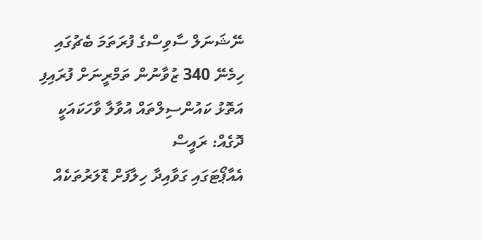ނޭޝަނަލް ސާވިސްގެ ފުރަތަމަ ބެޗުގައި ހިމެނޭ 340 ޒުވާނުން ތަމްރީނަށް ފުރައިފި
އަތޮޅު ކައުންސިލްތައް އުވާލާ ވާހަކައަކީ ދޮގެއް: ރައީސް
އެއާޕޯޓަގައި ގަވާއިދާ ހިލާފަށް ޑޮލަރުތަކެއް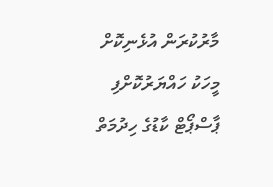މާރުކުރަން އުޅެނިކޮށް މީހަކު ހައްޔަރުކޮށްފި
ޕާސްޕޯޓް ކާޑުގެ ހިދުމަތް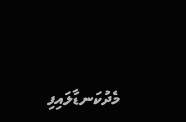މެދުކަނޑާލައިފި